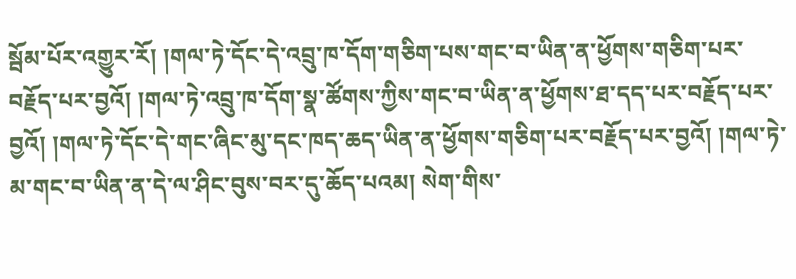སྦོམ་པོར་འགྱུར་རོ། །གལ་ཏེ་དོང་དེ་འབྲུ་ཁ་དོག་གཅིག་པས་གང་བ་ཡིན་ན་ཕྱོགས་གཅིག་པར་བརྗོད་པར་བྱའོ། །གལ་ཏེ་འབྲུ་ཁ་དོག་སྣ་ཚོགས་ཀྱིས་གང་བ་ཡིན་ན་ཕྱོགས་ཐ་དད་པར་བརྗོད་པར་བྱའོ། །གལ་ཏེ་དོང་དེ་གང་ཞིང་མུ་དང་ཁད་ཆད་ཡིན་ན་ཕྱོགས་གཅིག་པར་བརྗོད་པར་བྱའོ། །གལ་ཏེ་མ་གང་བ་ཡིན་ན་དེ་ལ་ཤིང་བུས་བར་དུ་ཆོད་པའམ། སེག་གིས་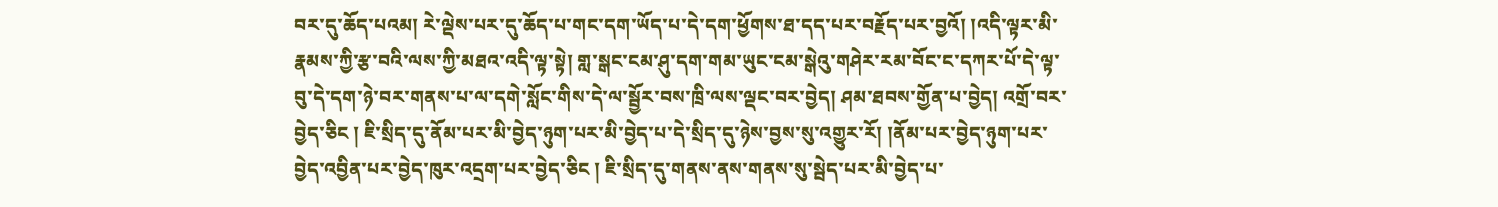བར་དུ་ཆོད་པའམ། རེ་ལྡེས་པར་དུ་ཆོད་པ་གང་དག་ཡོད་པ་དེ་དག་ཕྱོགས་ཐ་དད་པར་བརྗོད་པར་བྱའོ། །འདི་ལྟར་མི་རྣམས་ཀྱི་རྩ་བའི་ལས་ཀྱི་མཐའ་འདི་ལྟ་སྟེ། གླ་སྒང་ངམ་ཤུ་དག་གམ་ཡུང་ངམ་སྒེའུ་གཤེར་རམ་བོང་ང་དཀར་པོ་དེ་ལྟ་བུ་དེ་དག་ཉེ་བར་གནས་པ་ལ་དགེ་སློང་གིས་དེ་ལ་སྦྱོར་བས་ཁྲི་ལས་ལྡང་བར་བྱེད། ཤམ་ཐབས་གྱོན་པ་བྱེད། འགྲོ་བར་བྱེད་ཅིང ། ཇི་སྲིད་དུ་ནོམ་པར་མི་བྱེད་ཉུག་པར་མི་བྱེད་པ་དེ་སྲིད་དུ་ཉེས་བྱས་སུ་འགྱུར་རོ། །ནོམ་པར་བྱེད་ཉུག་པར་བྱེད་འབྱིན་པར་བྱེད་ཁུར་འདྲག་པར་བྱེད་ཅིང ། ཇི་སྲིད་དུ་གནས་ནས་གནས་སུ་སྦེད་པར་མི་བྱེད་པ་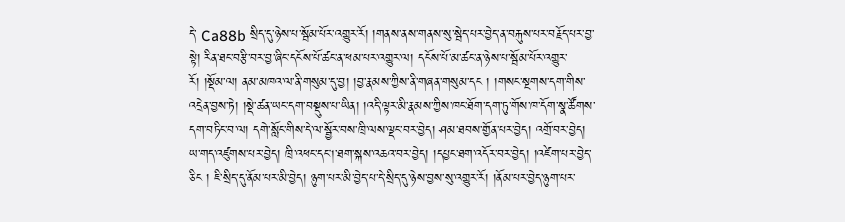དེ་ Ca88b སྲིད་དུ་ཉེས་པ་སྦོམ་པོར་འགྱུར་རོ། །གནས་ནས་གནས་སུ་སྦེད་པར་བྱེད་ན་བརྐུས་པར་བརྗོད་པར་བྱ་སྟེ། རིན་ཐང་བརྩི་བར་བྱ་ཞིང་དངོས་པོ་ཚང་ན་ཕམ་པར་འགྱུར་ལ། དངོས་པོ་མ་ཚང་ན་ཉེས་པ་སྦོམ་པོར་འགྱུར་རོ། །སྡོམ་ལ། ནམ་མཁའ་ལ་ནི་གསུམ་དུ་བྱ། །བྱ་རྣམས་ཀྱིས་ནི་གཞན་གསུམ་དང ། །གསང་སྔགས་དག་གིས་འདྲེན་བྱས་ཏེ། །སྡེ་ཚན་ཡང་དག་བསྡུས་པ་ཡིན། །འདི་ལྟར་མི་རྣམས་ཀྱིས་ཁང་ཐོག་དག་ཏུ་གོས་ཁ་དོག་སྣ་ཚོགས་དག་བཏིང་བ་ལ། དགེ་སློང་གིས་དེ་ལ་སྦྱོར་བས་ཁྲི་ལས་ལྡང་བར་བྱེད། ཤམ་ཐབས་གྱོན་པར་བྱེད། འགྲོ་བར་བྱེད། ཡ་གད་འཛུགས་པར་བྱེད། ཁྲི་འཕང་དང།་ཐག་སྐས་འཆའ་བར་བྱེད། །དཔྱང་ཐག་འདོར་བར་བྱེད། །འཛེག་པར་བྱེད་ཅིང ། ཇི་སྲིད་དུ་ནོམ་པར་མི་བྱེད། ཉུག་པར་མི་བྱེད་པ་དེ་སྲིད་དུ་ཉེས་བྱས་སུ་འགྱུར་རོ། །ནོམ་པར་བྱེད་ཉུག་པར་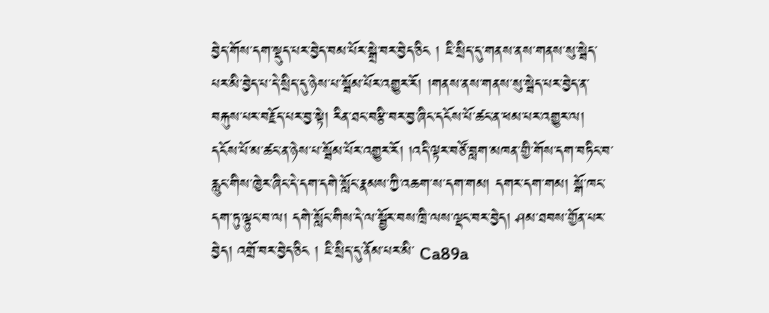བྱེད་གོས་དག་སྡུད་པར་བྱེད་བམ་པོར་སྒྲེ་བར་བྱེད་ཅིང ། ཇི་སྲིད་དུ་གནས་ནས་གནས་སུ་སྦེད་པར་མི་བྱེད་པ་དེ་སྲིད་དུ་ཉེས་པ་སྦོམ་པོར་འགྱུར་རོ། །གནས་ནས་གནས་སུ་སྦེད་པར་བྱེད་ན་བརྐུས་པར་བརྗོད་པར་བྱ་སྟེ། རིན་ཐང་བརྩི་བར་བྱ་ཞིང་དངོས་པོ་ཚང་ན་ཕམ་པར་འགྱུར་ལ། དངོས་པོ་མ་ཚང་ན་ཉེས་པ་སྦོམ་པོར་འགྱུར་རོ། །འདི་ལྟར་བཙོ་བླག་མཁན་གྱི་གོས་དག་བཏིང་བ་རླུང་གིས་ཁྱེར་ཞིང་དེ་དག་དགེ་སློང་རྣམས་ཀྱི་འཆག་ས་དག་གམ། དགར་དག་གམ། སྒོ་ཁང་དག་ཏུ་ལྟུང་བ་ལ། དགེ་སློང་གིས་དེ་ལ་སྦྱོར་བས་ཁྲི་ལས་ལྡང་བར་བྱེད། ཤམ་ཐབས་གྱོན་པར་བྱེད། འགྲོ་བར་བྱེད་ཅིང ། ཇི་སྲིད་དུ་ནོམ་པར་མི་ Ca89a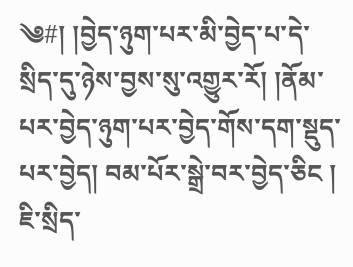༄#། །བྱེད་ཉུག་པར་མི་བྱེད་པ་དེ་སྲིད་དུ་ཉེས་བྱས་སུ་འགྱུར་རོ། །ནོམ་པར་བྱེད་ཉུག་པར་བྱེད་གོས་དག་སྡུད་པར་བྱེད། བམ་པོར་སྒྲེ་བར་བྱེད་ཅིང ། ཇི་སྲིད་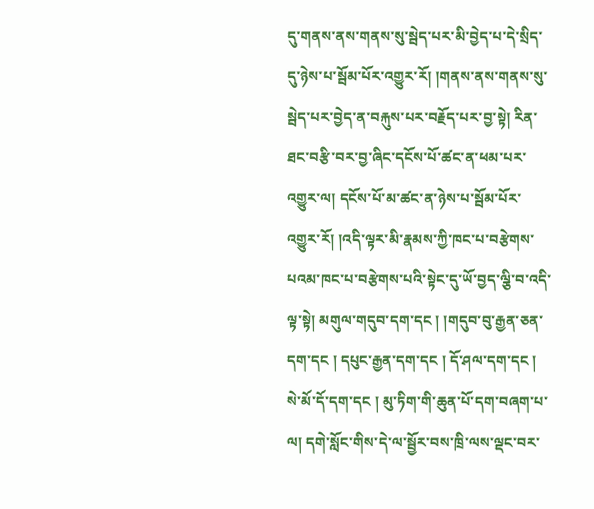དུ་གནས་ནས་གནས་སུ་སྦེད་པར་མི་བྱེད་པ་དེ་སྲིད་དུ་ཉེས་པ་སྦོམ་པོར་འགྱུར་རོ། །གནས་ནས་གནས་སུ་སྦེད་པར་བྱེད་ན་བརྐུས་པར་བརྗོད་པར་བྱ་སྟེ། རིན་ཐང་བརྩི་བར་བྱ་ཞིང་དངོས་པོ་ཚང་ན་ཕམ་པར་འགྱུར་ལ། དངོས་པོ་མ་ཚང་ན་ཉེས་པ་སྦོམ་པོར་འགྱུར་རོ། །འདི་ལྟར་མི་རྣམས་ཀྱི་ཁང་པ་བརྩེགས་པའམ་ཁང་པ་བརྩེགས་པའི་སྟེང་དུ་ཡོ་བྱད་ལྕི་བ་འདི་ལྟ་སྟེ། མགུལ་གདུབ་དག་དང ། །གདུབ་བུ་རྒྱན་ཅན་དག་དང ། དཔུང་རྒྱན་དག་དང ། དོ་ཤལ་དག་དང ། སེ་མོ་དོ་དག་དང ། མུ་ཏིག་གི་ཆུན་པོ་དག་བཞག་པ་ལ། དགེ་སློང་གིས་དེ་ལ་སྦྱོར་བས་ཁྲི་ལས་ལྡང་བར་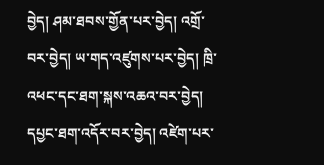བྱེད། ཤམ་ཐབས་གྱོན་པར་བྱེད། འགྲོ་བར་བྱེད། ཡ་གད་འཛུགས་པར་བྱེད། ཁྲི་འཕང་དང་ཐག་སྐས་འཆའ་བར་བྱེད། དཔྱང་ཐག་འདོར་བར་བྱེད། འཛེག་པར་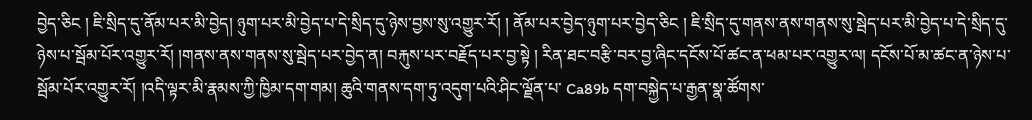བྱེད་ཅིང ། ཇི་སྲིད་དུ་ནོམ་པར་མི་བྱེད། ཉུག་པར་མི་བྱེད་པ་དེ་སྲིད་དུ་ཉེས་བྱས་སུ་འགྱུར་རོ། ། ནོམ་པར་བྱེད་ཉུག་པར་བྱེད་ཅིང ། ཇི་སྲིད་དུ་གནས་ནས་གནས་སུ་སྦེད་པར་མི་བྱེད་པ་དེ་སྲིད་དུ་ཉེས་པ་སྦོམ་པོར་འགྱུར་རོ། །གནས་ནས་གནས་སུ་སྦེད་པར་བྱེད་ན། བརྐུས་པར་བརྗོད་པར་བྱ་སྟེ ། རིན་ཐང་བརྩི་བར་བྱ་ཞིང་དངོས་པོ་ཚང་ན་ཕམ་པར་འགྱུར་ལ། དངོས་པོ་མ་ཚང་ན་ཉེས་པ་སྦོམ་པོར་འགྱུར་རོ། །འདི་ལྟར་མི་རྣམས་ཀྱི་ཁྱིམ་དག་གམ། ཆུའི་གནས་དག་ཏུ་འདུག་པའི་ཤིང་ལྗོན་པ་ Ca89b དག་བསྐྱེད་པ་རྒྱན་སྣ་ཚོགས་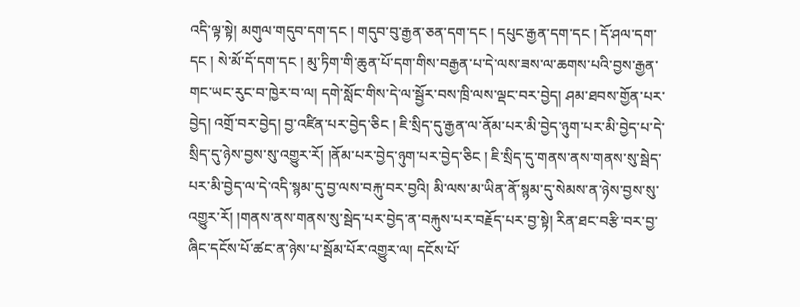འདི་ལྟ་སྟེ། མགུལ་གདུབ་དག་དང ། གདུབ་བུ་རྒྱན་ཅན་དག་དང ། དཔུང་རྒྱན་དག་དང ། དོ་ཤལ་དག་དང ། སེ་མོ་དོ་དག་དང ། མུ་ཏིག་གི་ཆུན་པོ་དག་གིས་བརྒྱན་པ་དེ་ལས་ཟས་ལ་ཆགས་པའི་བྱས་རྒྱན་གང་ཡང་རུང་བ་ཁྱེར་བ་ལ། དགེ་སློང་གིས་དེ་ལ་སྦྱོར་བས་ཁྲི་ལས་ལྡང་བར་བྱེད། ཤམ་ཐབས་གྱོན་པར་བྱེད། འགྲོ་བར་བྱེད། བྱ་འཛིན་པར་བྱེད་ཅིང ། ཇི་སྲིད་དུ་རྒྱན་ལ་ནོམ་པར་མི་བྱེད་ཉུག་པར་མི་བྱེད་པ་དེ་སྲིད་དུ་ཉེས་བྱས་སུ་འགྱུར་རོ། །ནོམ་པར་བྱེད་ཉུག་པར་བྱེད་ཅིང ། ཇི་སྲིད་དུ་གནས་ནས་གནས་སུ་སྦེད་པར་མི་བྱེད་ལ་དེ་འདི་སྙམ་དུ་བྱ་ལས་བརྐུ་བར་བྱའི། མི་ལས་མ་ཡིན་ནོ་སྙམ་དུ་སེམས་ན་ཉེས་བྱས་སུ་འགྱུར་རོ། །གནས་ནས་གནས་སུ་སྦེད་པར་བྱེད་ན་བརྐུས་པར་བརྗོད་པར་བྱ་སྟེ། རིན་ཐང་བརྩི་བར་བྱ་ཞིང་དངོས་པོ་ཚང་ན་ཉེས་པ་སྦོམ་པོར་འགྱུར་ལ། དངོས་པོ་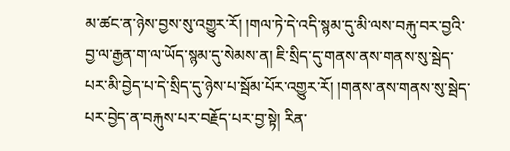མ་ཚང་ན་ཉེས་བྱས་སུ་འགྱུར་རོ། །གལ་ཏེ་དེ་འདི་སྙམ་དུ་མི་ལས་བརྐུ་བར་བྱའི་བྱ་ལ་རྒྱན་ག་ལ་ཡོད་སྙམ་དུ་སེམས་ན། ཇི་སྲིད་དུ་གནས་ནས་གནས་སུ་སྦེད་པར་མི་བྱེད་པ་དེ་སྲིད་དུ་ཉེས་པ་སྦོམ་པོར་འགྱུར་རོ། །གནས་ནས་གནས་སུ་སྦེད་པར་བྱེད་ན་བརྐུས་པར་བརྗོད་པར་བྱ་སྟེ། རིན་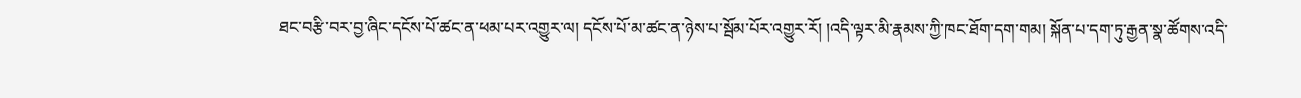ཐང་བརྩི་བར་བྱ་ཞིང་དངོས་པོ་ཚང་ན་ཕམ་པར་འགྱུར་ལ། དངོས་པོ་མ་ཚང་ན་ཉེས་པ་སྦོམ་པོར་འགྱུར་རོ། །འདི་ལྟར་མི་རྣམས་ཀྱི་ཁང་ཐོག་དག་གམ། སྐོན་པ་དག་ཏུ་རྒྱན་སྣ་ཚོགས་འདི་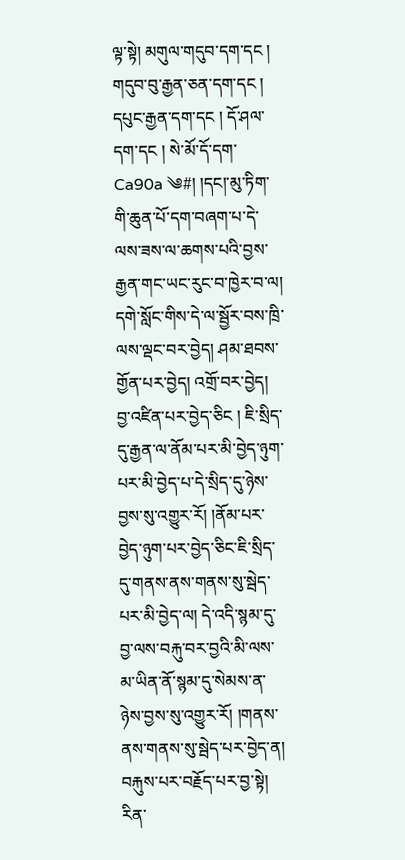ལྟ་སྟེ། མགུལ་གདུབ་དག་དང ། གདུབ་བུ་རྒྱན་ཅན་དག་དང ། དཔུང་རྒྱན་དག་དང ། དོ་ཤལ་དག་དང ། སེ་མོ་དོ་དག་ Ca90a ༄#། །དང།་མུ་ཏིག་གི་ཆུན་པོ་དག་བཞག་པ་དེ་ལས་ཟས་ལ་ཆགས་པའི་བྱས་རྒྱན་གང་ཡང་རུང་བ་ཁྱེར་བ་ལ། དགེ་སློང་གིས་དེ་ལ་སྦྱོར་བས་ཁྲི་ལས་ལྡང་བར་བྱེད། ཤམ་ཐབས་གྱོན་པར་བྱེད། འགྲོ་བར་བྱེད། བྱ་འཛིན་པར་བྱེད་ཅིང ། ཇི་སྲིད་དུ་རྒྱན་ལ་ནོམ་པར་མི་བྱེད་ཉུག་པར་མི་བྱེད་པ་དེ་སྲིད་དུ་ཉེས་བྱས་སུ་འགྱུར་རོ། །ནོམ་པར་བྱེད་ཉུག་པར་བྱེད་ཅིང་ཇི་སྲིད་དུ་གནས་ནས་གནས་སུ་སྦེད་པར་མི་བྱེད་ལ། དེ་འདི་སྙམ་དུ་བྱ་ལས་བརྐུ་བར་བྱའི་མི་ལས་མ་ཡིན་ནོ་སྙམ་དུ་སེམས་ན་ཉེས་བྱས་སུ་འགྱུར་རོ། །གནས་ནས་གནས་སུ་སྦེད་པར་བྱེད་ན། བརྐུས་པར་བརྗོད་པར་བྱ་སྟེ། རིན་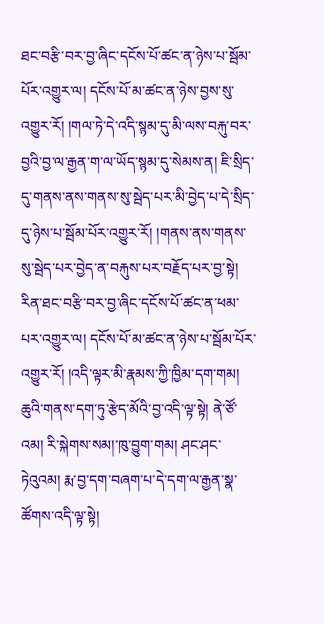ཐང་བརྩི་བར་བྱ་ཞིང་དངོས་པོ་ཚང་ན་ཉེས་པ་སྦོམ་པོར་འགྱུར་ལ། དངོས་པོ་མ་ཚང་ན་ཉེས་བྱས་སུ་འགྱུར་རོ། །གལ་ཏེ་དེ་འདི་སྙམ་དུ་མི་ལས་བརྐུ་བར་བྱའི་བྱ་ལ་རྒྱན་ག་ལ་ཡོད་སྙམ་དུ་སེམས་ན། ཇི་སྲིད་དུ་གནས་ནས་གནས་སུ་སྦེད་པར་མི་བྱེད་པ་དེ་སྲིད་དུ་ཉེས་པ་སྦོམ་པོར་འགྱུར་རོ། །གནས་ནས་གནས་སུ་སྦེད་པར་བྱེད་ན་བརྐུས་པར་བརྗོད་པར་བྱ་སྟེ། རིན་ཐང་བརྩི་བར་བྱ་ཞིང་དངོས་པོ་ཚང་ན་ཕམ་པར་འགྱུར་ལ། དངོས་པོ་མ་ཚང་ན་ཉེས་པ་སྦོམ་པོར་འགྱུར་རོ། །འདི་ལྟར་མི་རྣམས་ཀྱི་ཁྱིམ་དག་གམ། ཆུའི་གནས་དག་ཏུ་རྩེད་མོའི་བྱ་འདི་ལྟ་སྟེ། ནེ་ཙོ་འམ། རི་སྐེགས་སམ།་ཁུ་བྱུག་གམ། ཤང་ཤང་ཏེའུའམ། རྨ་བྱ་དག་བཞག་པ་དེ་དག་ལ་རྒྱན་སྣ་ཚོགས་འདི་ལྟ་སྟེ།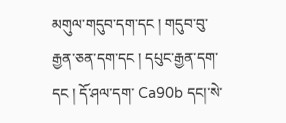མགུལ་གདུབ་དག་དང ། གདུབ་བུ་རྒྱན་ཅན་དག་དང ། དཔུང་རྒྱན་དག་དང ། དོ་ཤལ་དག་ Ca90b དང།་སེ་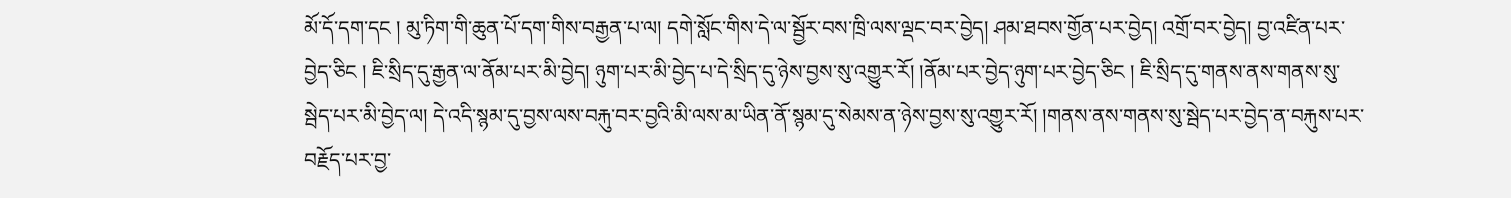མོ་དོ་དག་དང ། མུ་ཏིག་གི་ཆུན་པོ་དག་གིས་བརྒྱན་པ་ལ། དགེ་སློང་གིས་དེ་ལ་སྦྱོར་བས་ཁྲི་ལས་ལྡང་བར་བྱེད། ཤམ་ཐབས་གྱོན་པར་བྱེད། འགྲོ་བར་བྱེད། བྱ་འཛིན་པར་བྱེད་ཅིང ། ཇི་སྲིད་དུ་རྒྱན་ལ་ནོམ་པར་མི་བྱེད། ཉུག་པར་མི་བྱེད་པ་དེ་སྲིད་དུ་ཉེས་བྱས་སུ་འགྱུར་རོ། །ནོམ་པར་བྱེད་ཉུག་པར་བྱེད་ཅིང ། ཇི་སྲིད་དུ་གནས་ནས་གནས་སུ་སྦེད་པར་མི་བྱེད་ལ། དེ་འདི་སྙམ་དུ་བྱས་ལས་བརྐུ་བར་བྱའི་མི་ལས་མ་ཡིན་ནོ་སྙམ་དུ་སེམས་ན་ཉེས་བྱས་སུ་འགྱུར་རོ། །གནས་ནས་གནས་སུ་སྦེད་པར་བྱེད་ན་བརྐུས་པར་བརྗོད་པར་བྱ་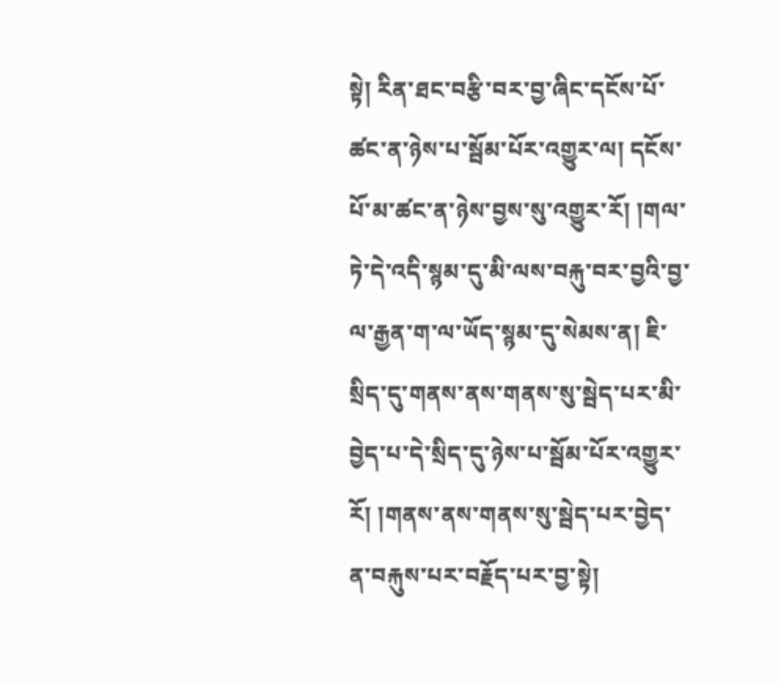སྟེ། རིན་ཐང་བརྩི་བར་བྱ་ཞིང་དངོས་པོ་ཚང་ན་ཉེས་པ་སྦོམ་པོར་འགྱུར་ལ། དངོས་པོ་མ་ཚང་ན་ཉེས་བྱས་སུ་འགྱུར་རོ། །གལ་ཏེ་དེ་འདི་སྙམ་དུ་མི་ལས་བརྐུ་བར་བྱའི་བྱ་ལ་རྒྱན་ག་ལ་ཡོད་སྙམ་དུ་སེམས་ན། ཇི་སྲིད་དུ་གནས་ནས་གནས་སུ་སྦེད་པར་མི་བྱེད་པ་དེ་སྲིད་དུ་ཉེས་པ་སྦོམ་པོར་འགྱུར་རོ། །གནས་ནས་གནས་སུ་སྦེད་པར་བྱེད་ན་བརྐུས་པར་བརྗོད་པར་བྱ་སྟེ།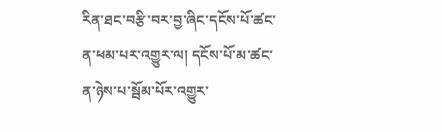རིན་ཐང་བརྩི་བར་བྱ་ཞིང་དངོས་པོ་ཚང་ན་ཕམ་པར་འགྱུར་ལ། དངོས་པོ་མ་ཚང་ན་ཉེས་པ་སྦོམ་པོར་འགྱུར་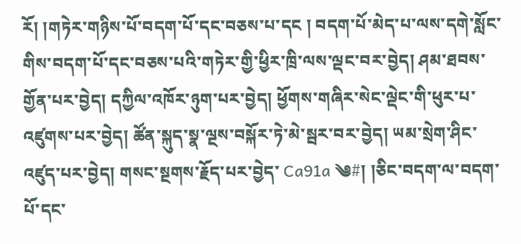རོ། །གཏེར་གཉིས་པོ་བདག་པོ་དང་བཅས་པ་དང ། བདག་པོ་མེད་པ་ལས་དགེ་སློང་གིས་བདག་པོ་དང་བཅས་པའི་གཏེར་གྱི་ཕྱིར་ཁྲི་ལས་ལྡང་བར་བྱེད། ཤམ་ཐབས་གྱོན་པར་བྱེད། དཀྱིལ་འཁོར་ཉུག་པར་བྱེད། ཕྱོགས་གཞིར་སེང་ལྡེང་གི་ཕུར་པ་འཛུགས་པར་བྱེད། ཚོན་སྐུད་སྣ་ལྔས་བསྐོར་ཏེ་མེ་སྦར་བར་བྱེད། ཡམ་སྲེག་ཤིང་འཛུད་པར་བྱེད། གསང་སྔགས་རྗོད་པར་བྱེད་ Ca91a ༄#། །ཅིང་བདག་ལ་བདག་པོ་དང་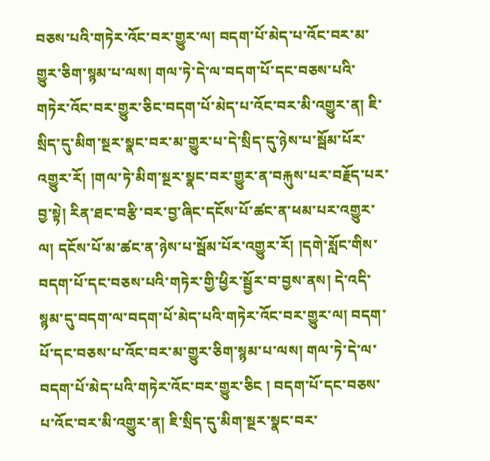བཅས་པའི་གཏེར་འོང་བར་གྱུར་ལ། བདག་པོ་མེད་པ་འོང་བར་མ་གྱུར་ཅིག་སྙམ་པ་ལས། གལ་ཏེ་དེ་ལ་བདག་པོ་དང་བཅས་པའི་གཏེར་འོང་བར་གྱུར་ཅིང་བདག་པོ་མེད་པ་འོང་བར་མི་འགྱུར་ན། ཇི་སྲིད་དུ་མིག་སྔར་སྣང་བར་མ་གྱུར་པ་དེ་སྲིད་དུ་ཉེས་པ་སྦོམ་པོར་འགྱུར་རོ། །གལ་ཏེ་མིག་སྔར་སྣང་བར་གྱུར་ན་བརྐུས་པར་བརྗོད་པར་བྱ་སྟེ། རིན་ཐང་བརྩི་བར་བྱ་ཞིང་དངོས་པོ་ཚང་ན་ཕམ་པར་འགྱུར་ལ། དངོས་པོ་མ་ཚང་ན་ཉེས་པ་སྦོམ་པོར་འགྱུར་རོ། །དགེ་སློང་གིས་བདག་པོ་དང་བཅས་པའི་གཏེར་གྱི་ཕྱིར་སྦྱོར་བ་བྱས་ནས། དེ་འདི་སྙམ་དུ་བདག་ལ་བདག་པོ་མེད་པའི་གཏེར་འོང་བར་གྱུར་ལ། བདག་པོ་དང་བཅས་པ་འོང་བར་མ་གྱུར་ཅིག་སྙམ་པ་ལས། གལ་ཏེ་དེ་ལ་བདག་པོ་མེད་པའི་གཏེར་འོང་བར་གྱུར་ཅིང ། བདག་པོ་དང་བཅས་པ་འོང་བར་མི་འགྱུར་ན། ཇི་སྲིད་དུ་མིག་སྔར་སྣང་བར་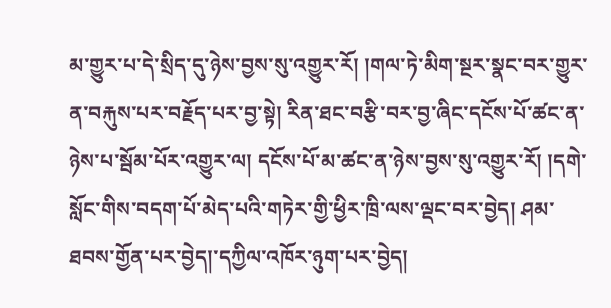མ་གྱུར་པ་དེ་སྲིད་དུ་ཉེས་བྱས་སུ་འགྱུར་རོ། །གལ་ཏེ་མིག་སྔར་སྣང་བར་གྱུར་ན་བརྐུས་པར་བརྗོད་པར་བྱ་སྟེ། རིན་ཐང་བརྩི་བར་བྱ་ཞིང་དངོས་པོ་ཚང་ན་ཉེས་པ་སྦོམ་པོར་འགྱུར་ལ། དངོས་པོ་མ་ཚང་ན་ཉེས་བྱས་སུ་འགྱུར་རོ། །དགེ་སློང་གིས་བདག་པོ་མེད་པའི་གཏེར་གྱི་ཕྱིར་ཁྲི་ལས་ལྡང་བར་བྱེད། ཤམ་ཐབས་གྱོན་པར་བྱེད།་དཀྱིལ་འཁོར་ཉུག་པར་བྱེད།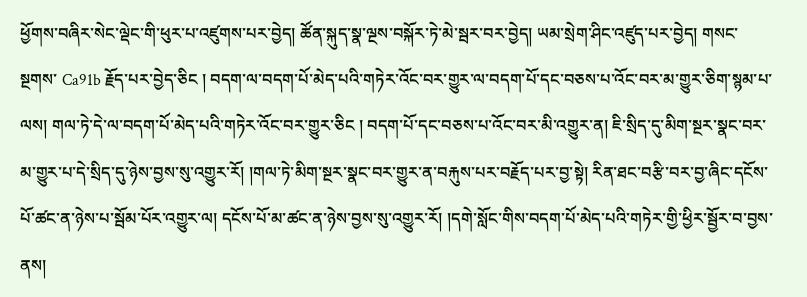ཕྱོགས་བཞིར་སེང་ལྡེང་གི་ཕུར་པ་འཛུགས་པར་བྱེད། ཚོན་སྐུད་སྣ་ལྔས་བསྐོར་ཏེ་མེ་སྦར་བར་བྱེད། ཡམ་སྲེག་ཤིང་འཛུད་པར་བྱེད། གསང་སྔགས་ Ca91b རྗོད་པར་བྱེད་ཅིང ། བདག་ལ་བདག་པོ་མེད་པའི་གཏེར་འོང་བར་གྱུར་ལ་བདག་པོ་དང་བཅས་པ་འོང་བར་མ་གྱུར་ཅིག་སྙམ་པ་ལས། གལ་ཏེ་དེ་ལ་བདག་པོ་མེད་པའི་གཏེར་འོང་བར་གྱུར་ཅིང ། བདག་པོ་དང་བཅས་པ་འོང་བར་མི་འགྱུར་ན། ཇི་སྲིད་དུ་མིག་སྔར་སྣང་བར་མ་གྱུར་པ་དེ་སྲིད་དུ་ཉེས་བྱས་སུ་འགྱུར་རོ། །གལ་ཏེ་མིག་སྔར་སྣང་བར་གྱུར་ན་བརྐུས་པར་བརྗོད་པར་བྱ་སྟེ། རིན་ཐང་བརྩི་བར་བྱ་ཞིང་དངོས་པོ་ཚང་ན་ཉེས་པ་སྦོམ་པོར་འགྱུར་ལ། དངོས་པོ་མ་ཚང་ན་ཉེས་བྱས་སུ་འགྱུར་རོ། །དགེ་སློང་གིས་བདག་པོ་མེད་པའི་གཏེར་གྱི་ཕྱིར་སྦྱོར་བ་བྱས་ནས།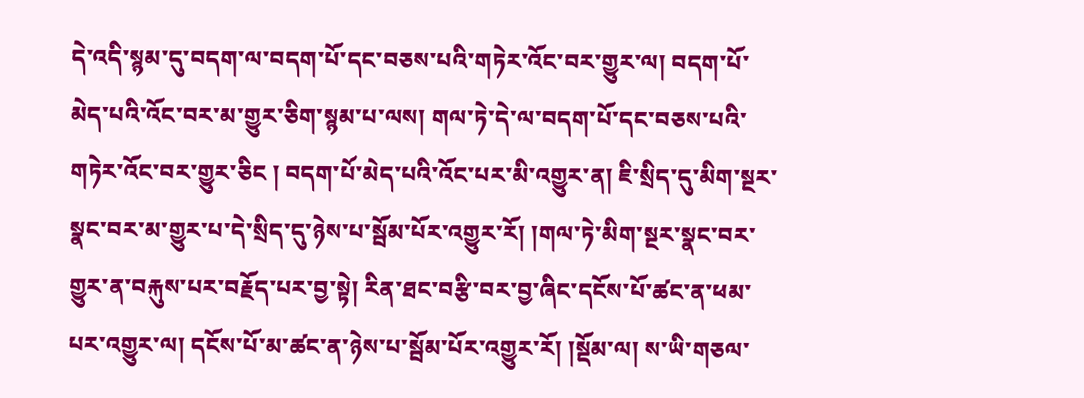དེ་འདི་སྙམ་དུ་བདག་ལ་བདག་པོ་དང་བཅས་པའི་གཏེར་འོང་བར་གྱུར་ལ། བདག་པོ་མེད་པའི་འོང་བར་མ་གྱུར་ཅིག་སྙམ་པ་ལས། གལ་ཏེ་དེ་ལ་བདག་པོ་དང་བཅས་པའི་གཏེར་འོང་བར་གྱུར་ཅིང ། བདག་པོ་མེད་པའི་འོང་པར་མི་འགྱུར་ན། ཇི་སྲིད་དུ་མིག་སྔར་སྣང་བར་མ་གྱུར་པ་དེ་སྲིད་དུ་ཉེས་པ་སྦོམ་པོར་འགྱུར་རོ། །གལ་ཏེ་མིག་སྔར་སྣང་བར་གྱུར་ན་བརྐུས་པར་བརྗོད་པར་བྱ་སྟེ། རིན་ཐང་བརྩི་བར་བྱ་ཞིང་དངོས་པོ་ཚང་ན་ཕམ་པར་འགྱུར་ལ། དངོས་པོ་མ་ཚང་ན་ཉེས་པ་སྦོམ་པོར་འགྱུར་རོ། །སྡོམ་ལ། ས་ཡི་གཅལ་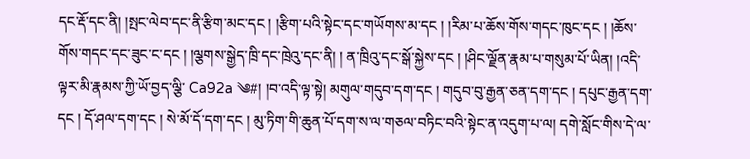དང་རྡོ་དང་ནི། །སྤང་ལེབ་དང་ནི་རྩིག་མང་དང ། །རྩིག་པའི་སྟེང་དང་གཡོགས་མ་དང ། །རིམ་པ་ཆོས་གོས་གདང་ཁུང་དང ། །ཆོས་གོས་གདང་དང་ཟུང་ང་དང ། །ལྕགས་སྒྱེད་ཁྲི་དང་ཁྲེའུ་དང་ནི། ། ན་ཁྲིའུ་དང་སྒོ་སྐྱེས་དང ། །ཤིང་ལྗོན་རྣམ་པ་གསུམ་པོ་ཡིན། །འདི་ལྟར་མི་རྣམས་ཀྱི་ཡོ་བྱད་ལྕི་ Ca92a ༄#། །བ་འདི་ལྟ་སྟེ། མགུལ་གདུབ་དག་དང ། གདུབ་བུ་རྒྱན་ཅན་དག་དང ། དཔུང་རྒྱན་དག་དང ། དོ་ཤལ་དག་དང ། སེ་མོ་དོ་དག་དང ། མུ་ཏིག་གི་ཆུན་པོ་དག་ས་ལ་གཅལ་བཏིང་བའི་སྟེང་ན་འདུག་པ་ལ། དགེ་སློང་གིས་དེ་ལ་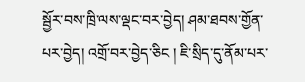སྦྱོར་བས་ཁྲི་ལས་ལྡང་བར་བྱེད། ཤམ་ཐབས་གྱོན་པར་བྱེད། འགྲོ་བར་བྱེད་ཅིང ། ཇི་སྲིད་དུ་ནོམ་པར་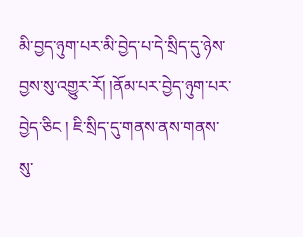མི་བྱད་ཉུག་པར་མི་བྱེད་པ་དེ་སྲིད་དུ་ཉེས་བྱས་སུ་འགྱུར་རོ། །ནོམ་པར་བྱེད་ཉུག་པར་བྱེད་ཅིང ། ཇི་སྲིད་དུ་གནས་ནས་གནས་སུ་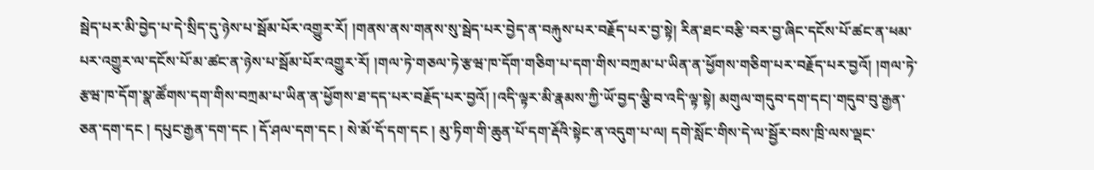སྦེད་པར་མི་བྱེད་པ་དེ་སྲིད་དུ་ཉེས་པ་སྦོམ་པོར་འགྱུར་རོ། །གནས་ནས་གནས་སུ་སྦེད་པར་བྱེད་ན་བརྐུས་པར་བརྗོད་པར་བྱ་སྟེ། རིན་ཐང་བརྩི་བར་བྱ་ཞིང་དངོས་པོ་ཚང་ན་ཕམ་པར་འགྱུར་ལ་དངོས་པོ་མ་ཚང་ན་ཉེས་པ་སྦོམ་པོར་འགྱུར་རོ། །གལ་ཏེ་གཅལ་ཏེ་རྩཝ་ཁ་དོག་གཅིག་པ་དག་གིས་བཀྲམ་པ་ཡིན་ན་ཕྱོགས་གཅིག་པར་བརྗོད་པར་བྱའོ། །གལ་ཏེ་རྩཝ་ཁ་དོག་སྣ་ཚོགས་དག་གིས་བཀྲམ་པ་ཡིན་ན་ཕྱོགས་ཐ་དད་པར་བརྗོད་པར་བྱའོ། །འདི་ལྟར་མི་རྣམས་ཀྱི་ཡོ་བྱད་ལྕི་བ་འདི་ལྟ་སྟེ། མགུལ་གདུབ་དག་དང།་གདུབ་བུ་རྒྱན་ཅན་དག་དང ། དཔུང་རྒྱན་དག་དང ། དོ་ཤལ་དག་དང ། སེ་མོ་དོ་དག་དང ། མུ་ཏིག་གི་ཆུན་པོ་དག་རྡོའི་སྟེང་ན་འདུག་པ་ལ། དགེ་སློང་གིས་དེ་ལ་སྦྱོར་བས་ཁྲི་ལས་ལྡང་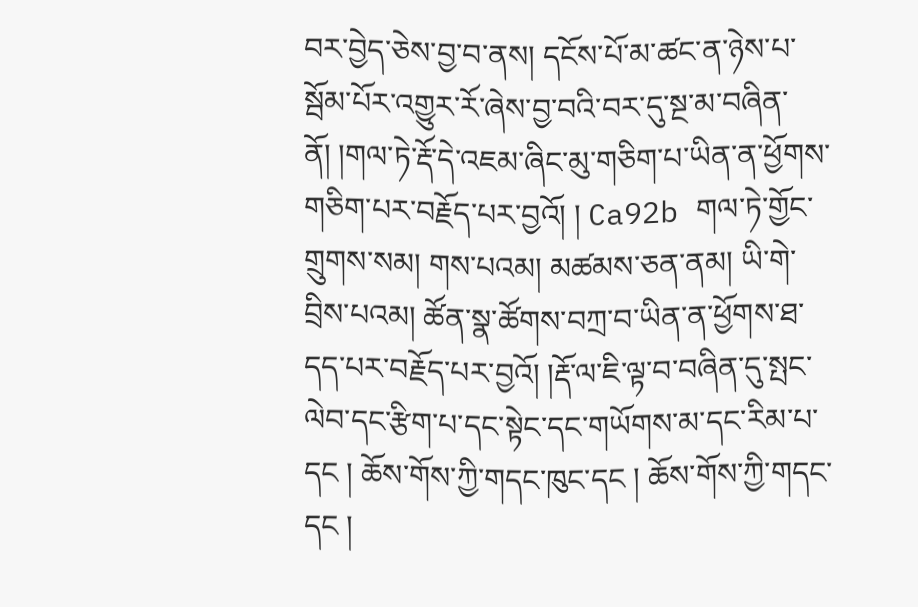བར་བྱེད་ཅེས་བྱ་བ་ནས། དངོས་པོ་མ་ཚང་ན་ཉེས་པ་སྦོམ་པོར་འགྱུར་རོ་ཞེས་བྱ་བའི་བར་དུ་སྔ་མ་བཞིན་ནོ། །གལ་ཏེ་རྡོ་དེ་འཇམ་ཞིང་མུ་གཅིག་པ་ཡིན་ན་ཕྱོགས་གཅིག་པར་བརྗོད་པར་བྱའོ། ། Ca92b གལ་ཏེ་གྱོང་གྲུགས་སམ། གས་པའམ། མཚམས་ཅན་ནམ། ཡི་གེ་བྲིས་པའམ། ཚོན་སྣ་ཚོགས་བཀྲ་བ་ཡིན་ན་ཕྱོགས་ཐ་དད་པར་བརྗོད་པར་བྱའོ། །རྡོ་ལ་ཇི་ལྟ་བ་བཞིན་དུ་སྤང་ལེབ་དང་རྩིག་པ་དང་སྟེང་དང་གཡོགས་མ་དང་རིམ་པ་དང ། ཆོས་གོས་ཀྱི་གདང་ཁུང་དང ། ཆོས་གོས་ཀྱི་གདང་དང །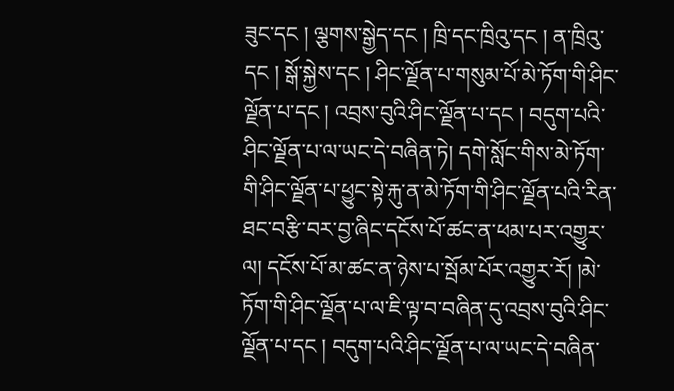ཟུང་དང ། ལྕགས་སྒྱེད་དང ། ཁྲི་དང་ཁྲིའུ་དང ། ན་ཁྲིའུ་དང ། སྒོ་སྐྱེས་དང ། ཤིང་ལྗོན་པ་གསུམ་པོ་མེ་ཏོག་གི་ཤིང་ལྗོན་པ་དང ། འབྲས་བུའི་ཤིང་ལྗོན་པ་དང ། བདུག་པའི་ཤིང་ལྗོན་པ་ལ་ཡང་དེ་བཞིན་ཏེ། དགེ་སློང་གིས་མེ་ཏོག་གི་ཤིང་ལྗོན་པ་ཕྱུང་སྟེ་རྐུ་ན་མེ་ཏོག་གི་ཤིང་ལྗོན་པའི་རིན་ཐང་བརྩི་བར་བྱ་ཞིང་དངོས་པོ་ཚང་ན་ཕམ་པར་འགྱུར་ལ། དངོས་པོ་མ་ཚང་ན་ཉེས་པ་སྦོམ་པོར་འགྱུར་རོ། །མེ་ཏོག་གི་ཤིང་ལྗོན་པ་ལ་ཇི་ལྟ་བ་བཞིན་དུ་འབྲས་བུའི་ཤིང་ལྗོན་པ་དང ། བདུག་པའི་ཤིང་ལྗོན་པ་ལ་ཡང་དེ་བཞིན་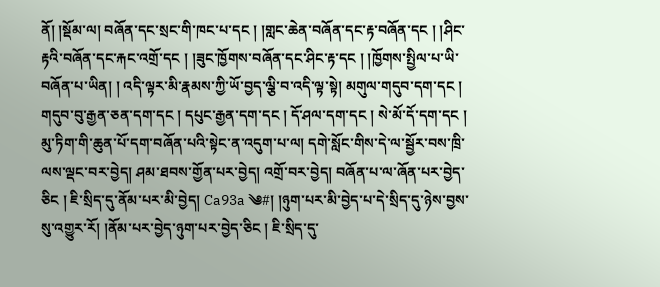ནོ། །སྡོམ་ལ། བཞོན་དང་སྲང་གི་ཁང་པ་དང ། །གླང་ཆེན་བཞོན་དང་རྟ་བཞོན་དང ། །ཤིང་རྟའི་བཞོན་དང་རྐང་འགྲོ་དང ། །ཟུང་ཁྱོགས་བཞོན་དང་ཤིང་རྟ་དང ། །ཁྱོགས་སྤྱིལ་པ་ཡི་བཞོན་པ་ཡིན། ། འདི་ལྟར་མི་རྣམས་ཀྱི་ཡོ་བྱད་ལྕི་བ་འདི་ལྟ་སྟེ། མགུལ་གདུབ་དག་དང ། གདུབ་བུ་རྒྱན་ཅན་དག་དང ། དཔུང་རྒྱན་དག་དང ། དོ་ཤལ་དག་དང ། སེ་མོ་དོ་དག་དང ། མུ་ཏིག་གི་ཆུན་པོ་དག་བཞོན་པའི་སྟེང་ན་འདུག་པ་ལ། དགེ་སློང་གིས་དེ་ལ་སྦྱོར་བས་ཁྲི་ལས་ལྡང་བར་བྱེད། ཤམ་ཐབས་གྱོན་པར་བྱེད། འགྲོ་བར་བྱེད། བཞོན་པ་ལ་ཞོན་པར་བྱེད་ཅིང ། ཇི་སྲིད་དུ་ནོམ་པར་མི་བྱེད། Ca93a ༄#། །ཉུག་པར་མི་བྱེད་པ་དེ་སྲིད་དུ་ཉེས་བྱས་སུ་འགྱུར་རོ། །ནོམ་པར་བྱེད་ཉུག་པར་བྱེད་ཅིང ། ཇི་སྲིད་དུ་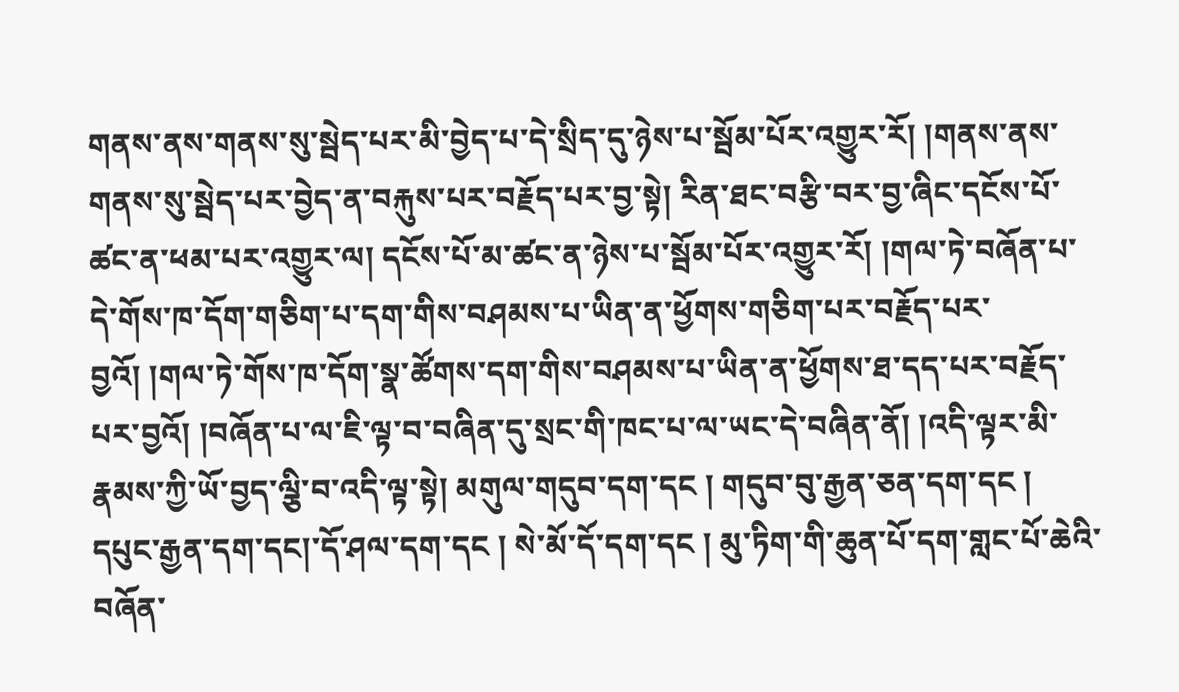གནས་ནས་གནས་སུ་སྦེད་པར་མི་བྱེད་པ་དེ་སྲིད་དུ་ཉེས་པ་སྦོམ་པོར་འགྱུར་རོ། །གནས་ནས་གནས་སུ་སྦེད་པར་བྱེད་ན་བརྐུས་པར་བརྗོད་པར་བྱ་སྟེ། རིན་ཐང་བརྩི་བར་བྱ་ཞིང་དངོས་པོ་ཚང་ན་ཕམ་པར་འགྱུར་ལ། དངོས་པོ་མ་ཚང་ན་ཉེས་པ་སྦོམ་པོར་འགྱུར་རོ། །གལ་ཏེ་བཞོན་པ་དེ་གོས་ཁ་དོག་གཅིག་པ་དག་གིས་བཤམས་པ་ཡིན་ན་ཕྱོགས་གཅིག་པར་བརྗོད་པར་བྱའོ། །གལ་ཏེ་གོས་ཁ་དོག་སྣ་ཚོགས་དག་གིས་བཤམས་པ་ཡིན་ན་ཕྱོགས་ཐ་དད་པར་བརྗོད་པར་བྱའོ། །བཞོན་པ་ལ་ཇི་ལྟ་བ་བཞིན་དུ་སྲང་གི་ཁང་པ་ལ་ཡང་དེ་བཞིན་ནོ། །འདི་ལྟར་མི་རྣམས་ཀྱི་ཡོ་བྱད་ལྕི་བ་འདི་ལྟ་སྟེ། མགུལ་གདུབ་དག་དང ། གདུབ་བུ་རྒྱན་ཅན་དག་དང ། དཔུང་རྒྱན་དག་དང།་དོ་ཤལ་དག་དང ། སེ་མོ་དོ་དག་དང ། མུ་ཏིག་གི་ཆུན་པོ་དག་གླང་པོ་ཆེའི་བཞོན་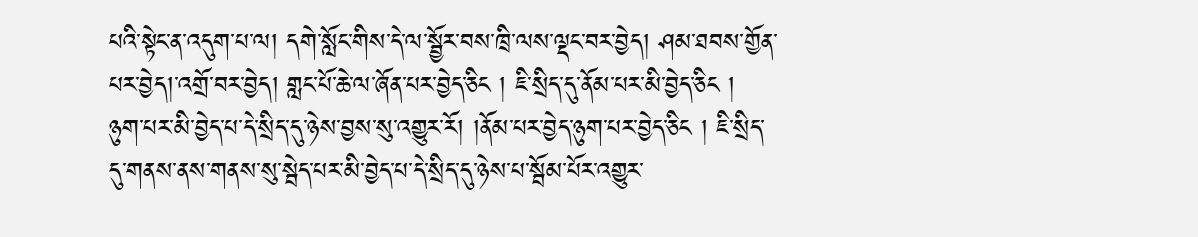པའི་སྟེང་ན་འདུག་པ་ལ། དགེ་སློང་གིས་དེ་ལ་སྦྱོར་བས་ཁྲི་ལས་ལྡང་བར་བྱེད། ཤམ་ཐབས་གྱོན་པར་བྱེད།་འགྲོ་བར་བྱེད། གླང་པོ་ཆེ་ལ་ཞོན་པར་བྱེད་ཅིང ། ཇི་སྲིད་དུ་ནོམ་པར་མི་བྱེད་ཅིང ། ཉུག་པར་མི་བྱེད་པ་དེ་སྲིད་དུ་ཉེས་བྱས་སུ་འགྱུར་རོ། །ནོམ་པར་བྱེད་ཉུག་པར་བྱེད་ཅིང ། ཇི་སྲིད་དུ་གནས་ནས་གནས་སུ་སྦེད་པར་མི་བྱེད་པ་དེ་སྲིད་དུ་ཉེས་པ་སྦོམ་པོར་འགྱུར་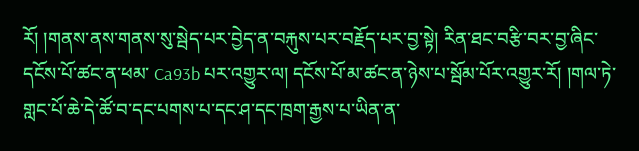རོ། །གནས་ནས་གནས་སུ་སྦེད་པར་བྱེད་ན་བརྐུས་པར་བརྗོད་པར་བྱ་སྟེ། རིན་ཐང་བརྩི་བར་བྱ་ཞིང་དངོས་པོ་ཚང་ན་ཕམ་ Ca93b པར་འགྱུར་ལ། དངོས་པོ་མ་ཚང་ན་ཉེས་པ་སྦོམ་པོར་འགྱུར་རོ། །གལ་ཏེ་གླང་པོ་ཆེ་དེ་ཚོ་བ་དང་པགས་པ་དང་ཤ་དང་ཁྲག་རྒྱས་པ་ཡིན་ན་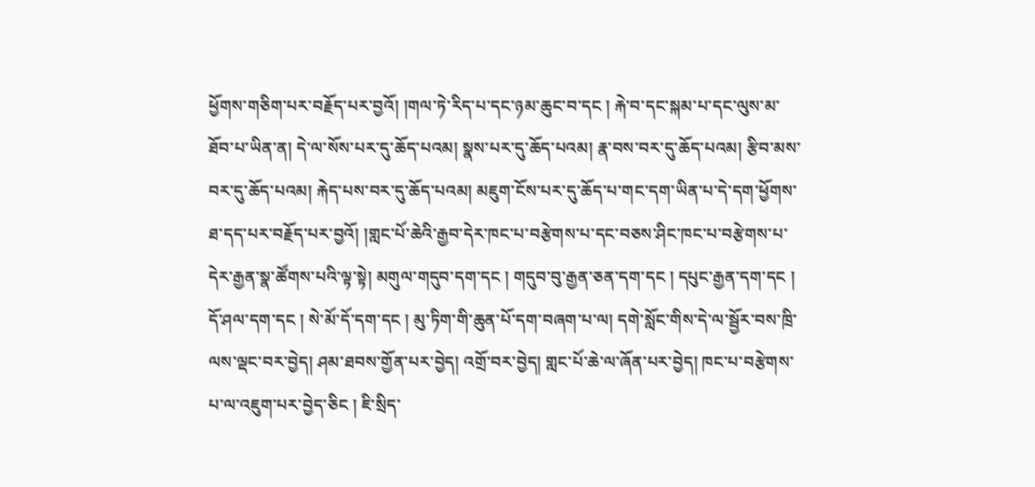ཕྱོགས་གཅིག་པར་བརྗོད་པར་བྱའོ། །གལ་ཏེ་རིད་པ་དང་ཉམ་ཆུང་བ་དང ། རྐེ་བ་དང་སྐམ་པ་དང་ལུས་མ་ཐོབ་པ་ཡིན་ན། དེ་ལ་སོས་པར་དུ་ཆོད་པའམ། སྣས་པར་དུ་ཆོད་པའམ། རྣ་བས་བར་དུ་ཆོད་པའམ། རྩིབ་མས་བར་དུ་ཆོད་པའམ། རྐེད་པས་བར་དུ་ཆོད་པའམ། མཇུག་ངོས་པར་དུ་ཆོད་པ་གང་དག་ཡིན་པ་དེ་དག་ཕྱོགས་ཐ་དད་པར་བརྗོད་པར་བྱའོ། །གླང་པོ་ཆེའི་རྒྱབ་དེར་ཁང་པ་བརྩེགས་པ་དང་བཅས་ཤིང་ཁང་པ་བརྩེགས་པ་དེར་རྒྱན་སྣ་ཚོགས་པའི་ལྟ་སྟེ། མགུལ་གདུབ་དག་དང ། གདུབ་བུ་རྒྱན་ཅན་དག་དང ། དཔུང་རྒྱན་དག་དང ། དོ་ཤལ་དག་དང ། སེ་མོ་དོ་དག་དང ། མུ་ཏིག་གི་ཆུན་པོ་དག་བཞག་པ་ལ། དགེ་སློང་གིས་དེ་ལ་སྦྱོར་བས་ཁྲི་ལས་ལྡང་བར་བྱེད། ཤམ་ཐབས་གྱོན་པར་བྱེད། འགྲོ་བར་བྱེད། གླང་པོ་ཆེ་ལ་ཞོན་པར་བྱེད། ཁང་པ་བརྩེགས་པ་ལ་འཇུག་པར་བྱེད་ཅིང ། ཇི་སྲིད་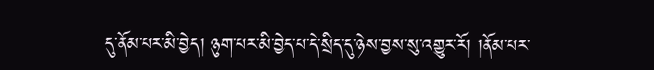དུ་ནོམ་པར་མི་བྱེད། ཉུག་པར་མི་བྱེད་པ་དེ་སྲིད་དུ་ཉེས་བྱས་སུ་འགྱུར་རོ། །ནོམ་པར་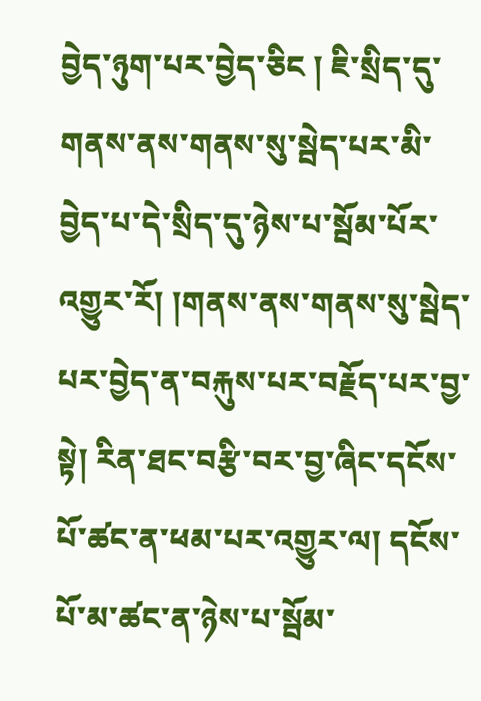བྱེད་ཉུག་པར་བྱེད་ཅིང ། ཇི་སྲིད་དུ་གནས་ནས་གནས་སུ་སྦེད་པར་མི་བྱེད་པ་དེ་སྲིད་དུ་ཉེས་པ་སྦོམ་པོར་འགྱུར་རོ། །གནས་ནས་གནས་སུ་སྦེད་པར་བྱེད་ན་བརྐུས་པར་བརྗོད་པར་བྱ་སྟེ། རིན་ཐང་བརྩི་བར་བྱ་ཞིང་དངོས་པོ་ཚང་ན་ཕམ་པར་འགྱུར་ལ། དངོས་པོ་མ་ཚང་ན་ཉེས་པ་སྦོམ་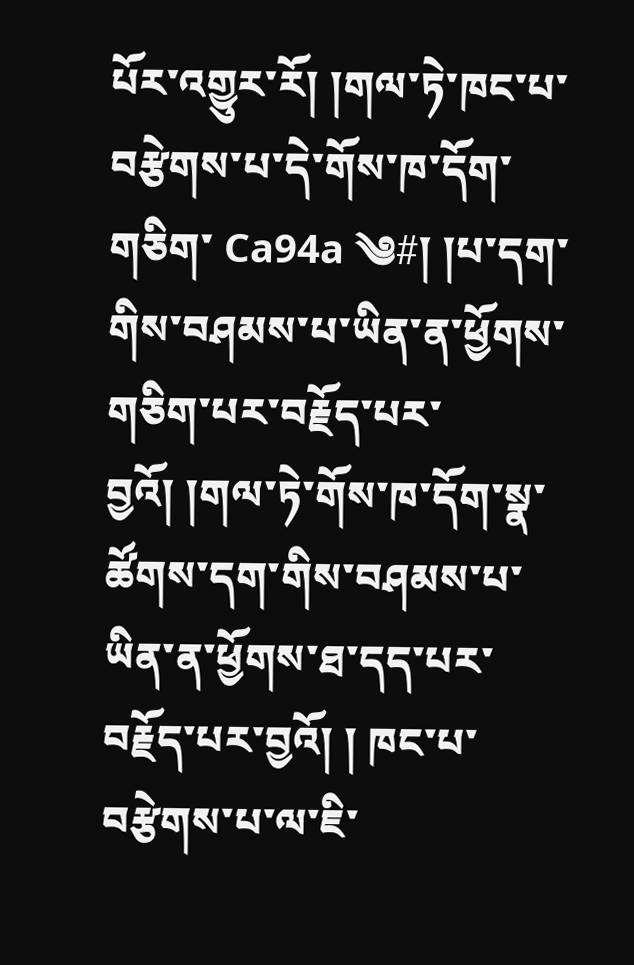པོར་འགྱུར་རོ། །གལ་ཏེ་ཁང་པ་བརྩེགས་པ་དེ་གོས་ཁ་དོག་གཅིག་ Ca94a ༄#། །པ་དག་གིས་བཤམས་པ་ཡིན་ན་ཕྱོགས་གཅིག་པར་བརྗོད་པར་བྱའོ། །གལ་ཏེ་གོས་ཁ་དོག་སྣ་ཚོགས་དག་གིས་བཤམས་པ་ཡིན་ན་ཕྱོགས་ཐ་དད་པར་བརྗོད་པར་བྱའོ། ། ཁང་པ་བརྩེགས་པ་ལ་ཇི་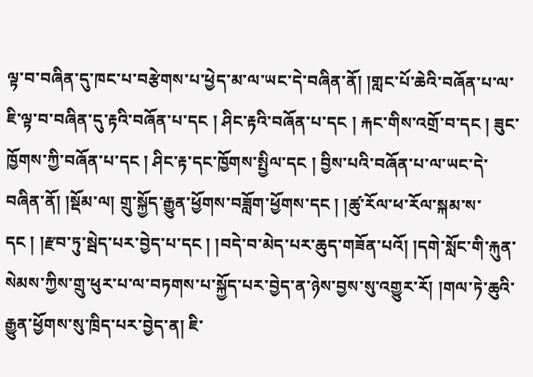ལྟ་བ་བཞིན་དུ་ཁང་པ་བརྩེགས་པ་ཕྱེད་མ་ལ་ཡང་དེ་བཞིན་ནོ། །གླང་པོ་ཆེའི་བཞོན་པ་ལ་ཇི་ལྟ་བ་བཞིན་དུ་རྟའི་བཞོན་པ་དང ། ཤིང་རྟའི་བཞོན་པ་དང ། རྐང་གིས་འགྲོ་བ་དང ། ཟུང་ཁྱོགས་ཀྱི་བཞོན་པ་དང ། ཤིང་རྟ་དང་ཁྱོགས་སྤྱིལ་དང ། བྱིས་པའི་བཞོན་པ་ལ་ཡང་དེ་བཞིན་ནོ། །སྡོམ་ལ། གྲུ་སྐྱོད་རྒྱུན་ཕྱོགས་བཟློག་ཕྱོགས་དང ། །ཚུ་རོལ་ཕ་རོལ་སྐམ་ས་དང ། །རྫབ་ཏུ་སྦེད་པར་བྱེད་པ་དང ། །བདེ་བ་མེད་པར་ཆུད་གཟོན་པའོ། །དགེ་སློང་གི་རྐུན་སེམས་ཀྱིས་གྲུ་ཕུར་པ་ལ་བཏགས་པ་སྐྱོད་པར་བྱེད་ན་ཉེས་བྱས་སུ་འགྱུར་རོ། །གལ་ཏེ་ཆུའི་རྒྱུན་ཕྱོགས་སུ་ཁྲིད་པར་བྱེད་ན། ཇི་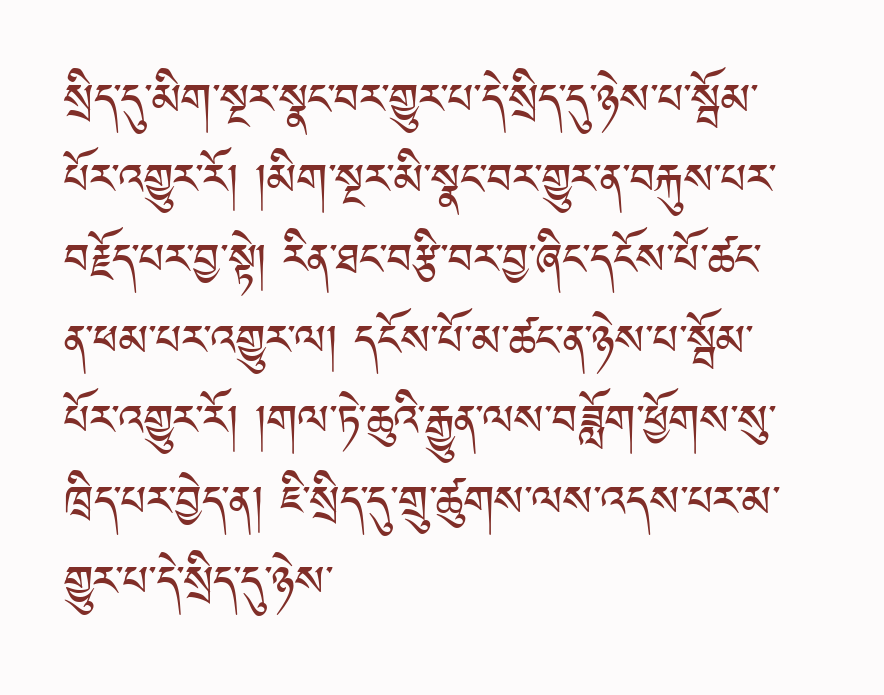སྲིད་དུ་མིག་སྔར་སྣང་བར་གྱུར་པ་དེ་སྲིད་དུ་ཉེས་པ་སྦོམ་པོར་འགྱུར་རོ། །མིག་སྔར་མི་སྣང་བར་གྱུར་ན་བརྐུས་པར་བརྗོད་པར་བྱ་སྟེ། རིན་ཐང་བརྩི་བར་བྱ་ཞིང་དངོས་པོ་ཚང་ན་ཕམ་པར་འགྱུར་ལ། དངོས་པོ་མ་ཚང་ན་ཉེས་པ་སྦོམ་པོར་འགྱུར་རོ། །གལ་ཏེ་ཆུའི་རྒྱུན་ལས་བཟློག་ཕྱོགས་སུ་ཁྲིད་པར་བྱེད་ན། ཇི་སྲིད་དུ་གྲུ་ཚུགས་ལས་འདས་པར་མ་གྱུར་པ་དེ་སྲིད་དུ་ཉེས་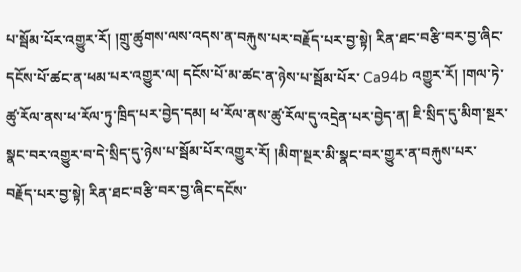པ་སྦོམ་པོར་འགྱུར་རོ། །གྲུ་ཚུགས་ལས་འདས་ན་བརྐུས་པར་བརྗོད་པར་བྱ་སྟེ། རིན་ཐང་བརྩི་བར་བྱ་ཞིང་དངོས་པོ་ཚང་ན་ཕམ་པར་འགྱུར་ལ། དངོས་པོ་མ་ཚང་ན་ཉེས་པ་སྦོམ་པོར་ Ca94b འགྱུར་རོ། །གལ་ཏེ་ཚུ་རོལ་ནས་ཕ་རོལ་ཏུ་ཁྲིད་པར་བྱེད་དམ། ཕ་རོལ་ནས་ཚུ་རོལ་དུ་འདྲེན་པར་བྱེད་ན། ཇི་སྲིད་དུ་མིག་སྔར་སྣང་བར་འགྱུར་བ་དེ་སྲིད་དུ་ཉེས་པ་སྦོམ་པོར་འགྱུར་རོ། །མིག་སྔར་མི་སྣང་བར་གྱུར་ན་བརྐུས་པར་བརྗོད་པར་བྱ་སྟེ། རིན་ཐང་བརྩི་བར་བྱ་ཞིང་དངོས་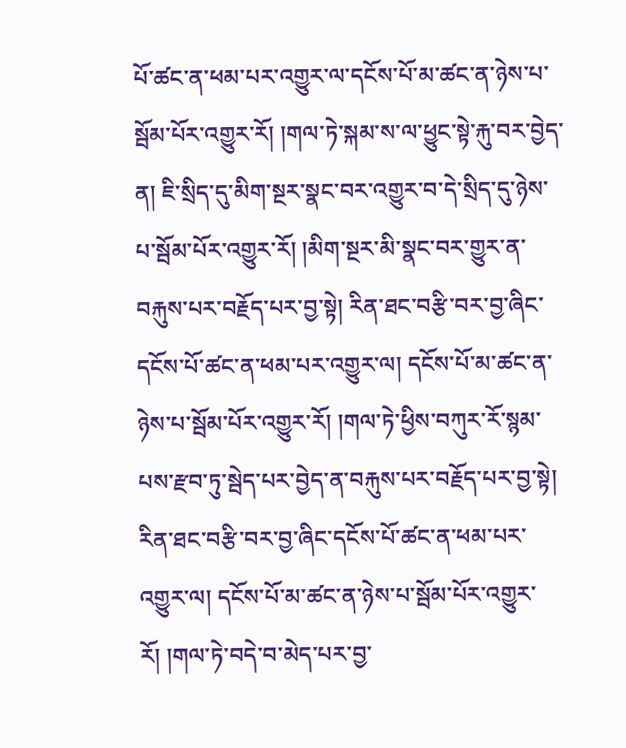པོ་ཚང་ན་ཕམ་པར་འགྱུར་ལ་དངོས་པོ་མ་ཚང་ན་ཉེས་པ་སྦོམ་པོར་འགྱུར་རོ། །གལ་ཏེ་སྐམ་ས་ལ་ཕྱུང་སྟེ་རྐུ་བར་བྱེད་ན། ཇི་སྲིད་དུ་མིག་སྔར་སྣང་བར་འགྱུར་བ་དེ་སྲིད་དུ་ཉེས་པ་སྦོམ་པོར་འགྱུར་རོ། །མིག་སྔར་མི་སྣང་བར་གྱུར་ན་བརྐུས་པར་བརྗོད་པར་བྱ་སྟེ། རིན་ཐང་བརྩི་བར་བྱ་ཞིང་དངོས་པོ་ཚང་ན་ཕམ་པར་འགྱུར་ལ། དངོས་པོ་མ་ཚང་ན་ཉེས་པ་སྦོམ་པོར་འགྱུར་རོ། །གལ་ཏེ་ཕྱིས་བཀུར་རོ་སྙམ་པས་རྫབ་ཏུ་སྦེད་པར་བྱེད་ན་བརྐུས་པར་བརྗོད་པར་བྱ་སྟེ། རིན་ཐང་བརྩི་བར་བྱ་ཞིང་དངོས་པོ་ཚང་ན་ཕམ་པར་འགྱུར་ལ། དངོས་པོ་མ་ཚང་ན་ཉེས་པ་སྦོམ་པོར་འགྱུར་རོ། །གལ་ཏེ་བདེ་བ་མེད་པར་བྱ་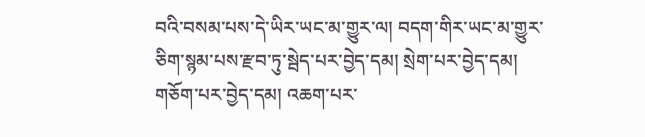བའི་བསམ་པས་དེ་ཡིར་ཡང་མ་གྱུར་ལ། བདག་གིར་ཡང་མ་གྱུར་ཅིག་སྙམ་པས་རྫབ་ཏུ་སྦེད་པར་བྱེད་དམ། སྲེག་པར་བྱེད་དམ། གཅོག་པར་བྱེད་དམ། འཆག་པར་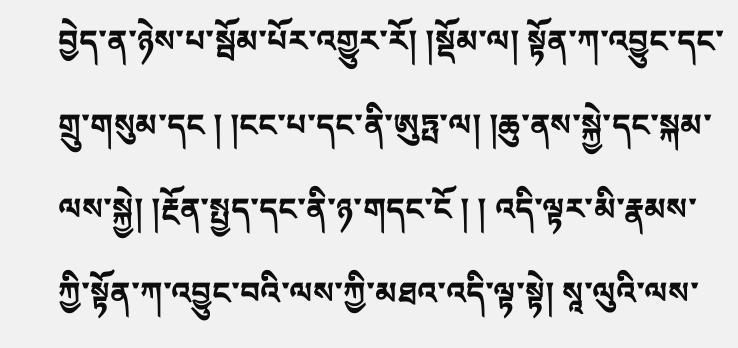བྱེད་ན་ཉེས་པ་སྦོམ་པོར་འགྱུར་རོ། །སྡོམ་ལ། སྟོན་ཀ་འབྱུང་དང་གྲུ་གསུམ་དང ། །ངང་པ་དང་ནི་ཨུཏྤ་ལ། །ཆུ་ནས་སྐྱེ་དང་སྐམ་ལས་སྐྱེ། །རྔོན་སྤྱད་དང་ནི་ཉ་གདང་ངོ ། ། འདི་ལྟར་མི་རྣམས་ཀྱི་སྟོན་ཀ་འབྱུང་བའི་ལས་ཀྱི་མཐའ་འདི་ལྟ་སྟེ། སཱ་ལུའི་ལས་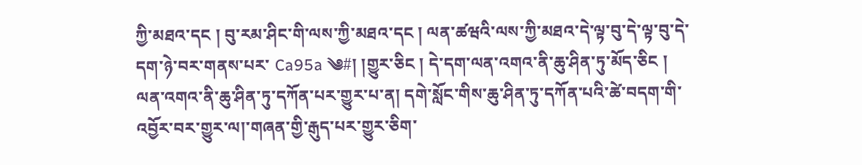ཀྱི་མཐའ་དང ། བུ་རམ་ཤིང་གི་ལས་ཀྱི་མཐའ་དང ། ལན་ཚཝའི་ལས་ཀྱི་མཐའ་དེ་ལྟ་བུ་དེ་ལྟ་བུ་དེ་དག་ཉེ་བར་གནས་པར་ Ca95a ༄#། །གྱུར་ཅིང ། དེ་དག་ལན་འགའ་ནི་ཆུ་ཤིན་ཏུ་མོད་ཅིང ། ལན་འགའ་ནི་ཆུ་ཤིན་ཏུ་དཀོན་པར་གྱུར་པ་ན། དགེ་སློང་གིས་ཆུ་ཤིན་ཏུ་དཀོན་པའི་ཚེ་བདག་གི་འབྱོར་བར་གྱུར་ལ།་གཞན་གྱི་རྒུད་པར་གྱུར་ཅིག་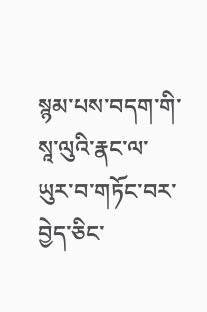སྙམ་པས་བདག་གི་སཱ་ལུའི་རྣང་ལ་ཡུར་བ་གཏོང་བར་བྱེད་ཅིང་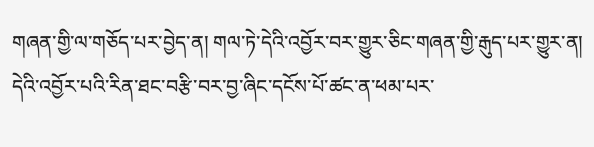གཞན་གྱི་ལ་གཅོད་པར་བྱེད་ན། གལ་ཏེ་དེའི་འབྱོར་བར་གྱུར་ཅིང་གཞན་གྱི་རྒུད་པར་གྱུར་ན། དེའི་འབྱོར་པའི་རིན་ཐང་བརྩི་བར་བྱ་ཞིང་དངོས་པོ་ཚང་ན་ཕམ་པར་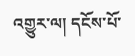འགྱུར་ལ། དངོས་པོ་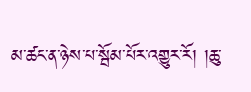མ་ཚང་ན་ཉེས་པ་སྦོམ་པོར་འགྱུར་རོ། །ཆུ་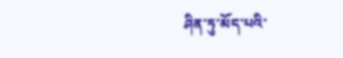ཤིན་ཏུ་མོད་པའི་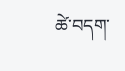ཚེ་བདག་